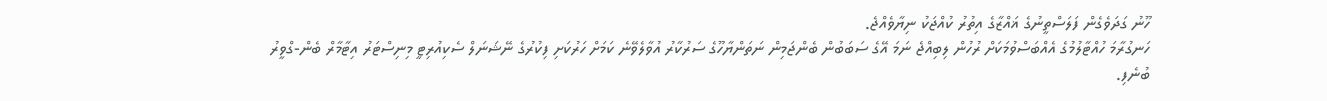ހޫނު ގަދަވެގެން ފަލަސްތީނުގެ ޣައްޒާގެ އިތުރު ކުއްޖަކު ނިޔާވެއްޖެ.
ހަނގުރާމަ ހުއްޓާލުމުގެ އެއްބަސްވުމަކަށް ރުހުން ލިބިއްޖެ ނަމަ އޭގެ ސަބަބުން ބެންޖަމިން ނަތަންޔާހޫގެ ސަރުކާރު އުވާލެވޭނެ ކަމަށް ހަރުކަށި ފިކުރުގެ ނޭޝަނަލް ސެކިއުރިޓީ މިނިސްޓަރު އިޓާމާރް ބެން-ގްވީރު ބުނެފި.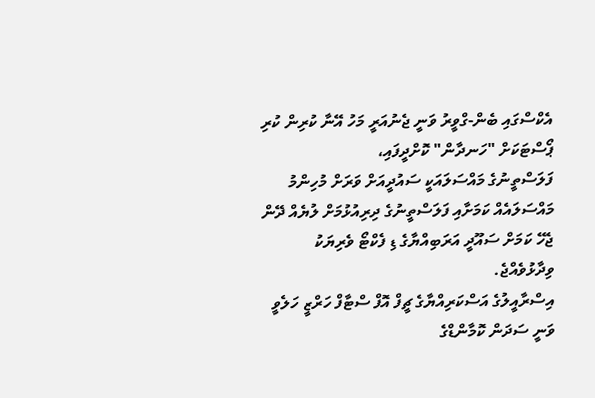އެކްސްގައި ބެން-ގްވީރު ވަނީ ޖެނުއަރީ މަހު އޭނާ ކުރިން ކުރި ޕޯސްޓަކަށް "ހަނދާން" ކޮށްދީފައި،
ފަލަސްތީނުގެ މައްސަލައަކީ ސައުދީއަށް ވަރަށް މުހިންމު މައްސަލައެއް ކަމަށާއި ފަލަސްތީނުގެ ދިރިއުޅުމަށް ލުޔެއް ދޭން ޖެހޭ ކަމަށް ސައޫދީ އަރަބިއްޔާގެ ޑި ފެކްޓޯ ވެރިޔަކު ވިދާޅުވެއްޖެ.
އިސްރާއީލުގެ އަސްކަރިއްޔާގެ ޗީފް އޮފް ސްޓާފް ހަރްޒީ ހަލެވީ ވަނީ ސަދަން ކޮމާންޑްގެ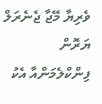ވެރިޔާ މޭޖާ ޖެނެރަލް ޔަރޮން ފިންކްލެމަންއާ އެކު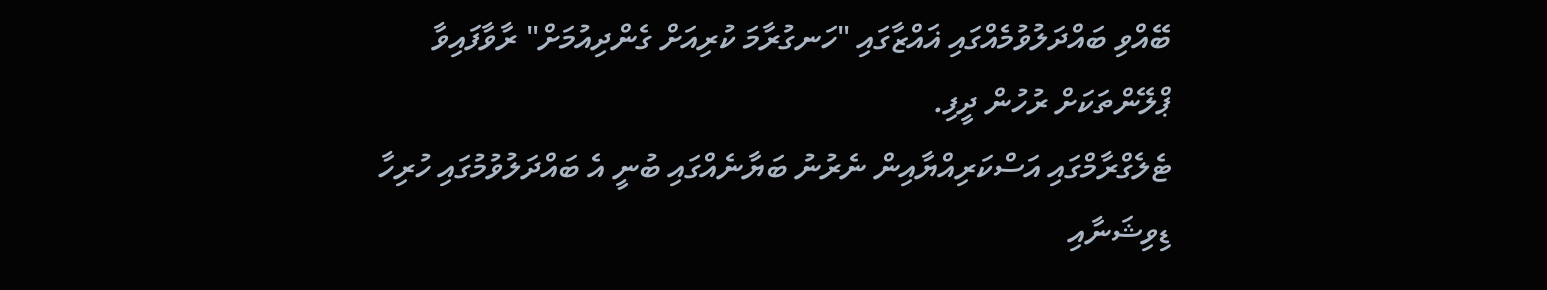ބޭއްވި ބައްދަލުވުމެއްގައި ޣައްޒާގައި "ހަނގުރާމަ ކުރިއަށް ގެންދިއުމަށް" ރާވާފައިވާ ޕްލޭންތަކަށް ރުހުން ދީފި.
ޓެލެގްރާމްގައި އަސްކަރިއްޔާއިން ނެރުނު ބަޔާނެއްގައި ބުނީ އެ ބައްދަލުވުމުގައި ހުރިހާ ޑިވިޝަނާއި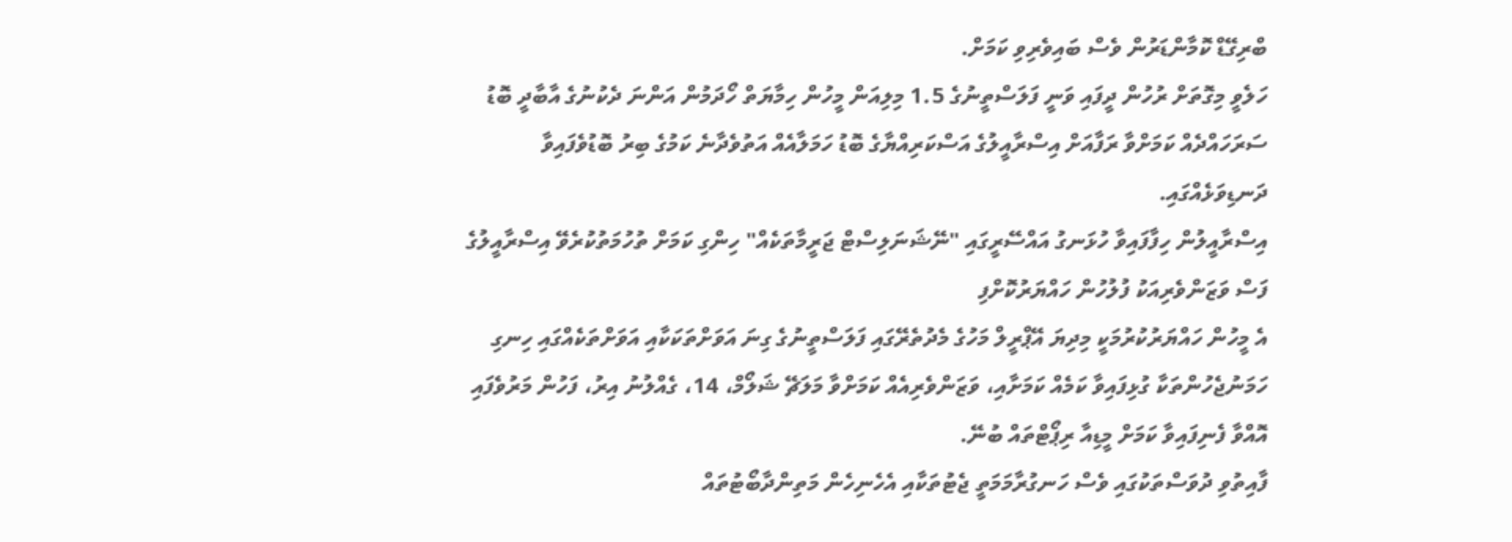ބްރިގޭޑް ކޮމާންޑަރުން ވެސް ބައިވެރިވި ކަމަށް.
ހަލެވީ މިގޮތަށް ރުހުން ދީފައި ވަނީ ފަލަސްތީނުގެ 1.5 މިލިއަން މީހުން ހިމާޔަތް ހޯދަމުން އަންނަ ދެކުނުގެ އާބާދީ ބޮޑު ސަރަހައްދެއް ކަމަށްވާ ރަފާއަށް އިސްރާއީލުގެ އަސްކަރިއްޔާގެ ބޮޑު ހަމަލާއެއް އަތުވެދާނެ ކަމުގެ ބިރު ބޮޑުވެފައިވާ ދަނޑިވަޅެއްގައި.
އިސްރާއީލުން ހިފާފައިވާ ހުޅަނގު އައްސޭރީގައި "ނޭޝަނަލިސްޓް ޖަރީމާތަކެއް" ހިންގި ކަމަށް ތުހުމަތުކުރެވޭ އިސްރާއީލުގެ ފަސް ވަޒަންވެރިއަކު ފުލުހުން ހައްޔަރުކޮށްފި
އެ މީހުން ހައްޔަރުކުރުމަކީ މިދިޔަ އޭޕްރީލް މަހުގެ މެދުތެރޭގައި ފަލަސްތީނުގެ ގިނަ އަވަށްތަކަކާއި އަވަށްތަކެއްގައި ހިނގި ހަމަނުޖެހުންތަކާ ގުޅިފައިވާ ކަމެއް ކަމަށާއި، ވަޒަންވެރިއެއް ކަމަށްވާ މަލަޗޭ ޝަލޯމް، 14، ގެއްލުނު އިރު، ފަހުން މަރުވެފައި އޮއްވާ ފެނިފައިވާ ކަމަށް މީޑިއާ ރިޕޯޓްތައް ބުނޭ.
ފާއިތުވި ދުވަސްތަކުގައި ވެސް ހަނގުރާމަމަތީ ޖެޓުތަކާއި އެހެނިހެން މަތިންދާބޯޓުތައް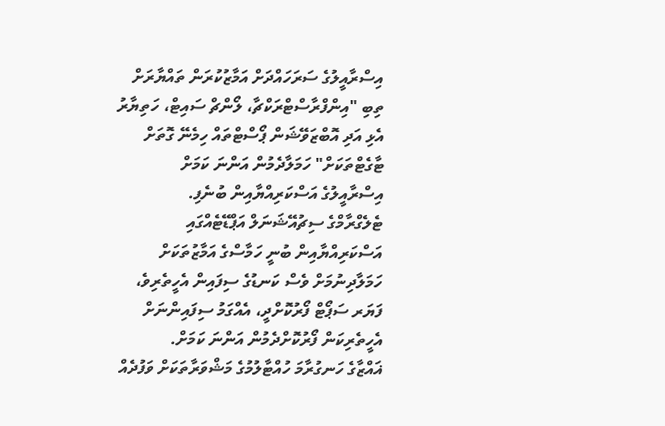އިސްރާއީލުގެ ސަރަހައްދަށް އަމާޒުކުރަން ތައްޔާރަށް ތިބި "އިންފްރާސްޓްރަކްޗާ، ލޯންޗް ސައިޓް، ހަތިޔާރު އެޅި އަދި އޮބްޒަވޭޝަން ޕޯސްޓްތައް ހިމެނޭ ގޮތަށް ޓާގެޓްތަކަށް" ހަމަލާދެމުން އަންނަ ކަމަށް އިސްރާއީލުގެ އަސްކަރިއްޔާއިން ބުނެފި.
ޓެލެގްރާމްގެ ސިޗުއޭޝަނަލް އަޕްޑޭޓެއްގައި އަސްކަރިއްޔާއިން ބުނީ ހަމާސްގެ އަމާޒުތަކަށް ހަމަލާދިނުމަށް ވެސް ކަނޑުގެ ސިފައިން އެހީތެރިވެ، ފަޔަރ ސަޕޯޓް ފޯރުކޮށްދީ، އެއްގަމު ސިފައިންނަށް އެހީތެރިކަން ފޯރުކޮށްދެމުން އަންނަ ކަމަށް.
ޣައްޒާގެ ހަނގުރާމަ ހުއްޓާލުމުގެ މަޝްވަރާތަކަށް ވަފުދެއް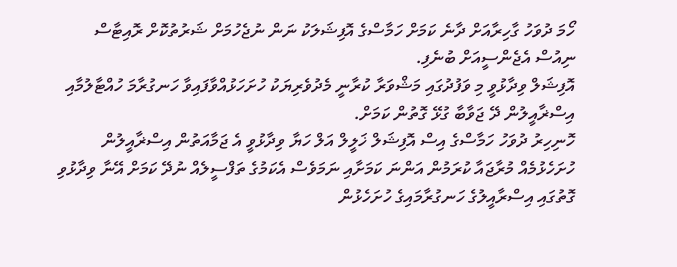ހޯމަ ދުވަހު ގާހިރާއަށް ދާނެ ކަމަށް ހަމާސްގެ އޮފިޝަލަކު ނަން ނުޖެހުމަށް ޝަރުތުކޮށް ރޮއިޓާސް ނިއުސް އެޖެންސީއަށް ބުނެފި.
އޮފިޝަލް ވިދާޅުވީ މި ވަފުދުގައި މަޝްވަރާ ކުރާނީ މެދުވެރިޔަކު ހުށަހަޅުއްވާފައިވާ ހަނގުރާމަ ހުއްޓާލުމާއި އިސްޜާއީލުން ދޭ ޖަވާބާ ގުޅޭ ގޮތުން ކަމަށް.
ހޮނިހިރު ދުވަހު ހަމާސްގެ އިސް އޮފިޝަލް ޚަލީލް އަލް ހަޔާ ވިދާޅުވީ އެ ޖަމާއަތުން އިސްޜާއީލުން ހުށަހެޅުމެއް މުރާޖައާ ކުރަމުން އަންނަ ކަމަށާއި ނަމަވެސް އެކަމުގެ ތަފްސީލެއް ނުދޭ ކަމަށް އޭނާ ވިދާޅުވި ގޮތުގައި އިސްރާއީލުގެ ހަނގުރާމައިގެ ހުށަހެޅުން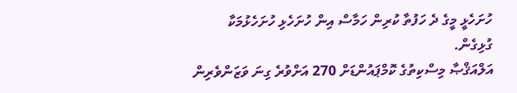ހުށަހެޅީ މީގެ ދެ ހަފުތާ ކުރިން ހަމާސް އިން ހުށަހެޅި ހުށަހެޅުމަކާ ގުޅިގެން.
އަލްއަޤްޞާ މިސްކިތުގެ ކޮމްޕައުންޑަށް 270 އަށްވުރެ ގިނަ ވަޒަންވެރިން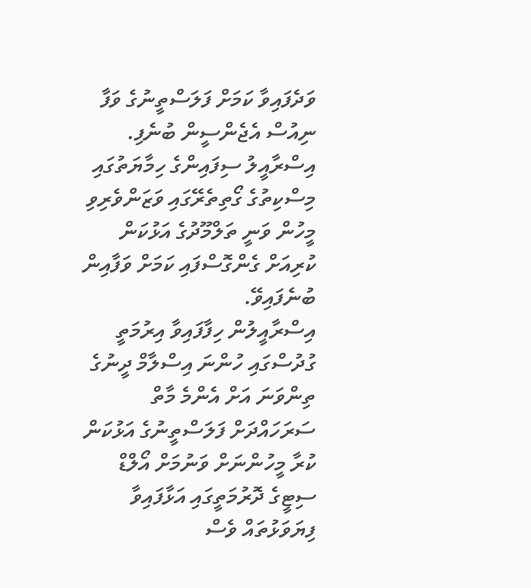ވަދެފައިވާ ކަމަށް ފަލަސްތީނުގެ ވަފާ ނިއުސް އެޖެންސީން ބުނެފި.
އިސްރާއީލު ސިފައިންގެ ހިމާޔަތުގައި މިސްކިތުގެ ގޯތިތެރޭގައި ވަޒަންވެރިވި މީހުން ވަނީ ތަލްމޫދުގެ އަޅުކަން ކުރިއަށް ގެންގޮސްފައި ކަމަށް ވަފާއިން ބުނެފައިވޭ.
އިސްރާއީލުން ހިފާފައިވާ އިރުމަތީ ގުދުސްގައި ހުންނަ އިސްލާމް ދީނުގެ ތިންވަނަ އަށް އެންމެ މާތް ސަރަހައްދަށް ފަލަސްތީނުގެ އަޅުކަން ކުރާ މީހުންނަށް ވަނުމަށް އޯލްޑް ސިޓީގެ ދޮރުމަތީގައި އަޅާފައިވާ ފިޔަވަޅުތައް ވެސް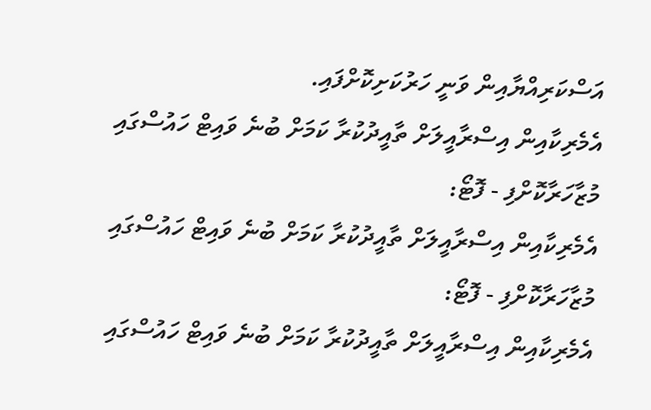އަސްކަރިއްޔާއިން ވަނީ ހަރުކަށިކޮށްފައި.
އެމެރިކާއިން އިސްރާއީލަށް ތާއީދުކުރާ ކަމަށް ބުނެ ވައިޓް ހައުސްގައި މުޒާހަރާކޮށްފި - ފޮޓޯ:
އެމެރިކާއިން އިސްރާއީލަށް ތާއީދުކުރާ ކަމަށް ބުނެ ވައިޓް ހައުސްގައި މުޒާހަރާކޮށްފި - ފޮޓޯ:
އެމެރިކާއިން އިސްރާއީލަށް ތާއީދުކުރާ ކަމަށް ބުނެ ވައިޓް ހައުސްގައި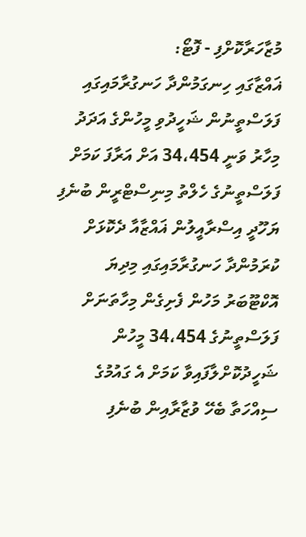މުޒާހަރާކޮށްފި - ފޮޓޯ:
ޣައްޒާގައި ހިނގަމުންދާ ހަނގުރާމައިގައި ފަލަސްތީނުން ޝަހީދުވި މީހުންގެ އަދަދު މިހާރު ވަނީ 34،454 އަށް އަރާފަ ކަމަށް ފަލަސްތީނުގެ ހެލްތު މިނިސްޓްރީން ބުނެފި
ޔަހޫދީ އިސްރާއީލުން ޣައްޒާއާ ދެކޮޅަށް ކުރަމުންދާ ހަނގުރާމައިގައި މިދިޔަ އޮކްޓޫބަރު މަހުން ފެށިގެން މިހާތަނަށް ފަލަސްތީނުގެ 34،454 މީހުން ޝަހީދުކޮށްލާފައިވާ ކަމަށް އެ ގައުމުގެ ސިއްހަތާ ބެހޭ ވުޒާރާއިން ބުނެފި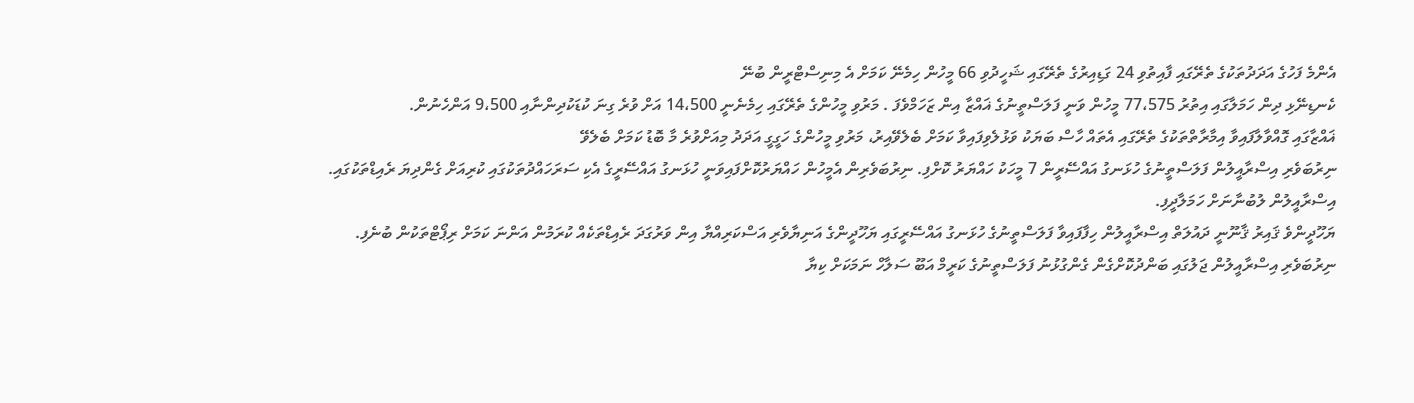އެންމެ ފަހުގެ އަދަދުތަކުގެ ތެރޭގައި ފާއިތުވި 24 ގަޑިއިރުގެ ތެރޭގައި ޝަހީދުވި 66 މީހުން ހިމެނޭ ކަމަށް އެ މިނިސްޓްރީން ބުނޭ
ކެނޑިނޭޅި ދިން ހަމަލާގައި އިތުރު 77،575 މީހުން ވަނީ ފަލަސްތީނުގެ ޣައްޒާ އިން ޒަހަމްވެފަ . މަރުވި މީހުންގެ ތެރޭގައި ހިމެނެނީ 14،500 އަށް ވުރެ ގިނަ ކުޑަކުދިންނާއި 9،500 އަންހެނުން.
ޣައްޒާގައި ގޮއްވާލާފައިވާ އިމާރާތްތަކުގެ ތެރޭގައި އެތައް ހާސް ބަޔަކު ވަޅުލެވިފައިވާ ކަމަށް ބެލެވޭއިރު، މަރުވި މީހުންގެ ހަގީގީ އަދަދު މިއަށްވުރެ މާ ބޮޑު ކަމަށް ބެލެވޭ
ނިރުބަވެރި އިސްރާއީލުން ފަލަސްތީނުގެ ހުޅަނގު އައްސޭރީން 7 މީހަކު ހައްޔަރު ކޮށްފި. ނިރުބަވެރިން އެމީހުން ހައްޔަރުކޮށްފައިވަނީ ހުޅަނގު އައްސޭރީގެ އެކި ސަރަހައްދުތަކުގައި ކުރިއަށް ގެންދިޔަ ރެއިޑްތަކުގައި.
އިސްރާއީލުން ލުބުނާނަށް ހަމަލާދީފި.
ޔަހޫދީންވެ ޤައިރު ޤާނޫނީ ދައުލަތް އިސްރާއީލުން ހިފާފައިވާ ފަލަސްތީނުގެ ހުޅަނގު އައްސޭރީގައި ޔަހޫދީންގެ އަނިޔާވެރި އަސްކަރިއްޔާ އިން ވަރުގަދަ ރެއިޑްތަކެއް ކުރަމުން އަންނަ ކަމަށް ރިޕޯޓްތަކުން ބުނެފި.
ނިރުބަވެރި އިސްރާއީލުން ޖަލުގައި ބަންދުކޮށްގެން ގެންގުޅުނު ފަލަސްތީނުގެ ކަރީމް އަބޫ ސަލާހް ނަމަކަށް ކިޔާ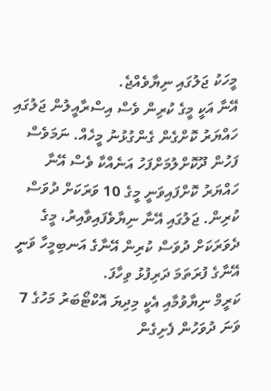މީހަކު ޖަލުގައި ނިޔާވެއްޖެ.
އޭނާ އަކީ މީގެ ކުރިން ވެސް އިސްރާއީލުން ޖަލުގައި ހައްޔަރު ކޮށްގެން ގެންގުޅުނު މީހެއް. ނަމަވެސް ފަހުން ދޫކޮށްލުމަށްފަހު އަނެއްކާ ވެސް އޭނާ ހައްޔަރު ކޮށްފައިވަނީ މީގެ 10 ވަރަކަށް ދުވަސް ކުރިން. ޖަލުގައި އޭނާ ނިޔާވެފައިވާއިރު، މީގެ ދެވަރަކަށް ދުވަސް ކުރިން އޭނާގެ އަނބިމީހާ ވަނީ އޭނާގެ ފުރަތަމަ ދަރިފުޅު ވިހާފަ.
ކަރީމް ނިޔާވުމާއި އެކީ މިދިޔަ އޮކްޓޯބަރު މަހުގެ 7 ވަނަ ދުވަހުން ފެށިގެން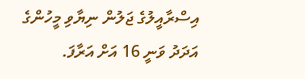އިސްރާއީލުގެ ޖަލުން ނިޔާވި މީހުންގެ އަދަދު ވަނީ 16 އަށް އަރާފަ.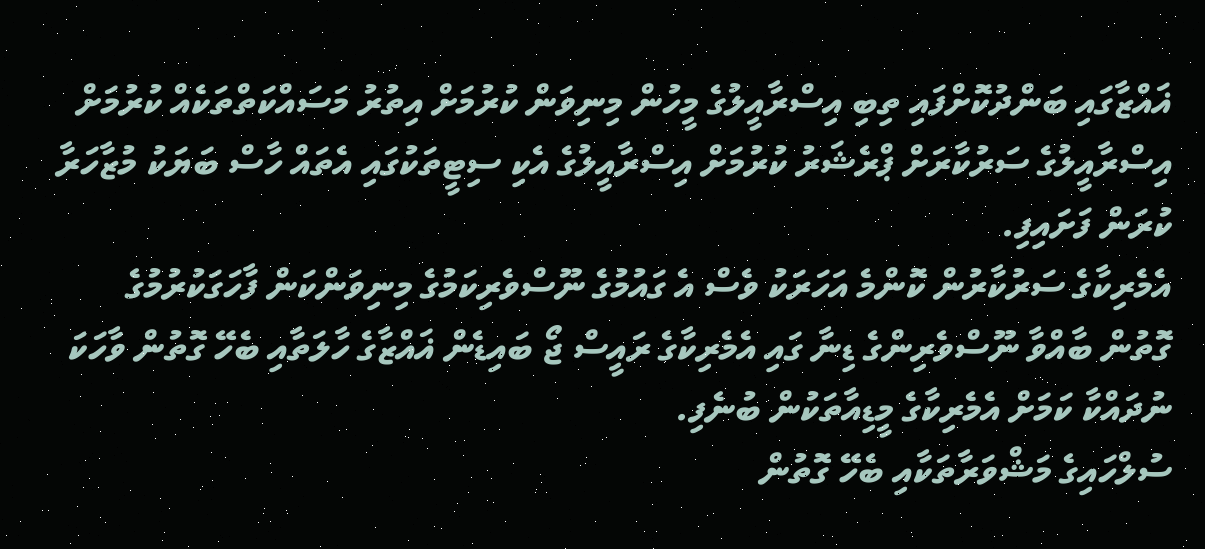ޣައްޒާގައި ބަންދުކޮށްފައި ތިބި އިސްރާއީލުގެ މީހުން މިނިވަން ކުރުމަށް އިތުރު މަސައްކަތްތަކެއް ކުރުމަށް އިސްރާއީލުގެ ސަރުކާރަށް ޕްރެޝަރު ކުރުމަށް އިސްރާއީލުގެ އެކި ސިޓީތަކުގައި އެތައް ހާސް ބަޔަކު މުޒާހަރާ ކުރަން ފަށައިފި.
އެމެރިކާގެ ސަރުކާރުން ކޮންމެ އަހަރަކު ވެސް އެ ގައުމުގެ ނޫސްވެރިކަމުގެ މިނިވަންކަން ފާހަގަކުރުމުގެ ގޮތުން ބާއްވާ ނޫސްވެރިންގެ ޑިނާ ގައި އެމެރިކާގެ ރައީސް ޖޯ ބައިޑެން ޣައްޒާގެ ހާލަތާއި ބެހޭ ގޮތުން ވާހަކަ ނުދައްކާ ކަމަށް އެމެރިކާގެ މީޑިއާތަކުން ބުނެފި.
ސުލްހައިގެ މަޝްވަރާތަކާއި ބެހޭ ގޮތުން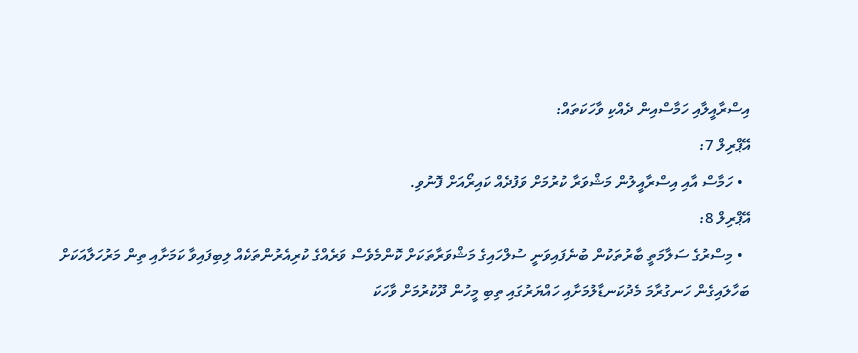އިސްރާއީލާއި ހަމާސްއިން ދެއްކި ވާހަކަތައް:
އޭޕްރިލް 7:
  • ހަމާސް އާއި އިސްރާއީލުން މަޝްވަރާ ކުރުމަށް ވަފުދެއް ކައިރޯއަށް ފޮނުވި.
އޭޕްރިލް 8:
  • މިސްރުގެ ސަލާމަތީ ބާރުތަކުން ބުނެފައިވަނީ ސުލްހައިގެ މަޝްވަރާތަކަށް ކޮންމެވެސް ވަރެއްގެ ކުރިއެރުންތަކެއް ލިބިފައިވާ ކަމަށާއި ތިން މަރުހަލާއަކަށް ބަހާލައިގެން ހަނގުރާމަ މެދުކަނޑާލުމަށާއި ހައްޔަރުގައި ތިބި މީހުން ދޫކުރުމަށް ވާހަކަ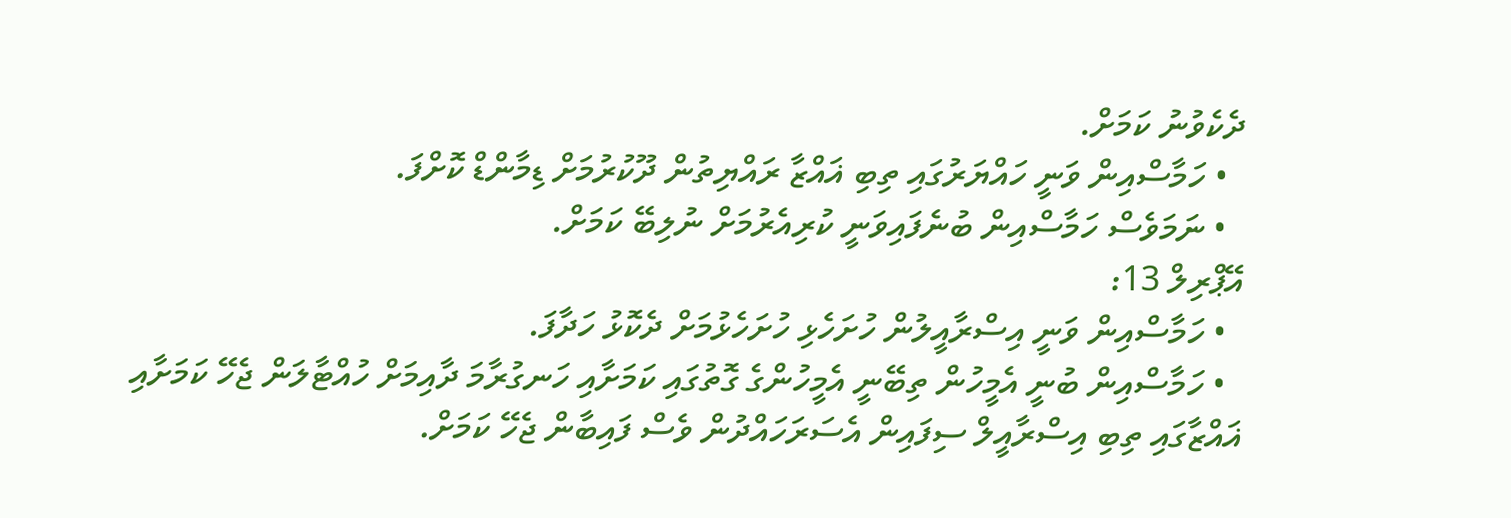ދެކެވުނު ކަމަށް.
  • ހަމާސްއިން ވަނީ ހައްޔަރުގައި ތިބި ޣައްޒާ ރައްޔިތުން ދޫކުރުމަށް ޑިމާންޑް ކޮށްފަ.
  • ނަމަވެސް ހަމާސްއިން ބުނެފައިވަނީ ކުރިއެރުމަށް ނުލިބޭ ކަމަށް.
އޭޕްރިލް 13:
  • ހަމާސްއިން ވަނީ އިސްރާއީލުން ހުށަހެޅި ހުށަހެޅުމަށް ދެކޮޅު ހަދާފަ.
  • ހަމާސްއިން ބުނީ އެމީހުން ތިބޭނީ އެމީހުންގެ ގޮތުގައި ކަމަށާއި ހަނގުރާމަ ދާއިމަށް ހުއްޓާލަން ޖެހޭ ކަމަށާއި ޣައްޒާގައި ތިބި އިސްރާއީލް ސިފައިން އެސަރަހައްދުން ވެސް ފައިބާން ޖެހޭ ކަމަށް.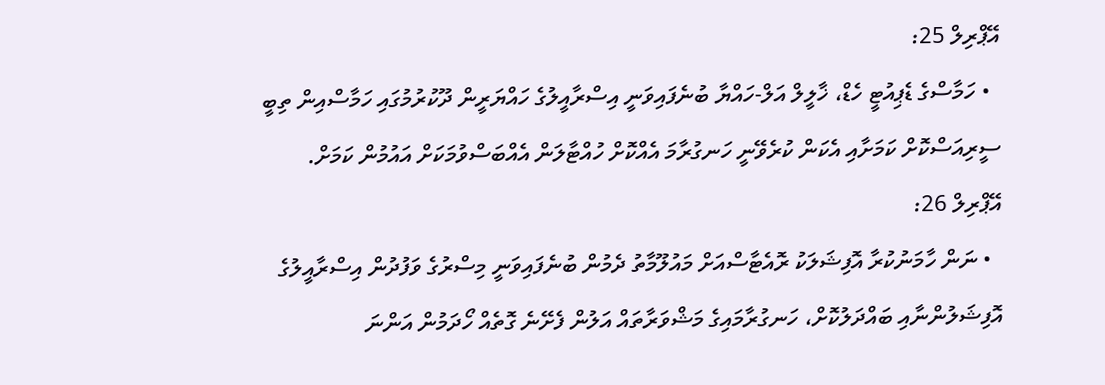އޭޕްރިލް 25:
  • ހަމާސްގެ ޑެޕިއުޓީ ހެޑް، ޚާލީލް އަލް-ހައްޔާ ބުނެފައިވަނީ އިސްރާއީލުގެ ހައްޔަރީން ދޫކުރުމުގައި ހަމާސްއިން ތިބީ ސީރިއަސްކޮށް ކަމަށާއި އެކަން ކުރެވޭނީ ހަނގުރާމަ އެއްކޮށް ހުއްޓާލަން އެއްބަސްވުމަކަށް އައުމުން ކަމަށް.
އޭޕްރިލް 26:
  • ނަން ހާމަނުކުރާ އޮފިޝަލަކު ރޮއެޓާސްއަށް މައުލޫމާތު ދެމުން ބުނެފައިވަނީ މިސްރުގެ ވަފުދުން އިސްރާއީލުގެ އޮފިޝަލުންނާއި ބައްދަލުކޮށް، ހަނގުރާމައިގެ މަޝްވަރާތައް އަލުން ފެށޭނެ ގޮތެއް ހޯދަމުން އަންނަ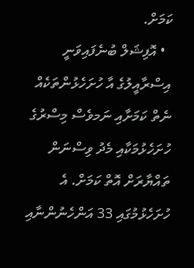ކަމަށް.
  • އޮފިޝަލް ބުނެފައިވަނީ އިސްރާއީލުގެ އާ ހުށަހެޅުންތަކެއް ނެތް ކަމަށާއި ނަމވެސް މިސްރުގެ ހުށަހެޅުމަކާއި މެދު ވިސްނަން ތައްޔާރަށް އޮތް ކަމަށް. އެ ހުށަހެޅުމުގައި 33 އަންހެނުންނާއި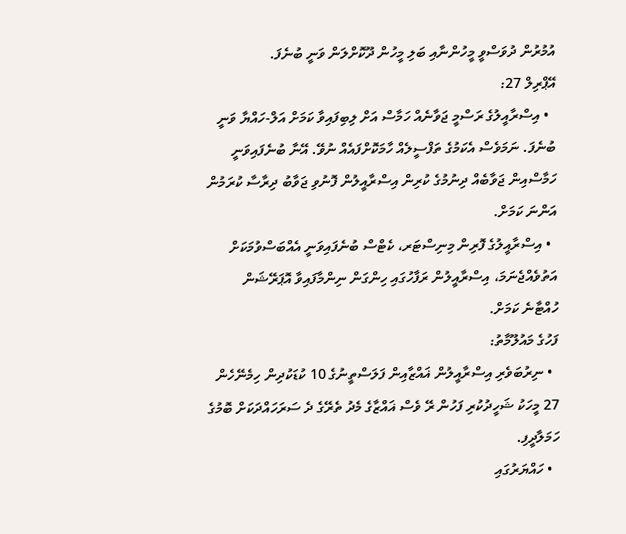އުމުރުން ދުވަސްވީ މީހުންނާއި ބަލި މީހުން ދޫކޮށްލަން ވަނީ ބުނެފަ.
އޭޕްރިލް 27:
  • އިސްރާއީލުގެ ރަސްމީ ޖަވާނެއް ހަމާސް އަށް ލިބިފައިވާ ކަމަށް އަލް-ހައްޔާ ވަނީ ބުނެފަ. ނަމަވެސް އެކަމުގެ ތަފްސީލެއް ހާމަކޮށްފައެއް ނުވޭ. އޭނާ ބުނެފައިވަނީ ހަމާސްއިން ޖަވާބެއް ދިނުމުގެ ކުރިން އިސްރާއީލުން ފޮނުވި ޖަވާބު ދިރާސާ ކުރަމުން އަންނަ ކަމަށް.
  • އިސްރާއީލުގެ ފޮރިން މިނިސްޓަރ، ކެޓްސް ބުނެފައިވަނީ އެއްބަސްވުމަކަށް އަތުވެއްޖެނަމަ، އިސްރާއީލުން ރަފާހުގައި ހިންގަން ނިންމާފައިވާ އޮޕަރޭޝަން ހުއްޓާނެ ކަމަށް.
ފަހުގެ މައުލޫމާތު:
  • ނިރުބަވެރި އިސްރާއީލުން ޣައްޒާއިން ފަލަސްތީނުގެ 10 ކުޑަކުދިން ހިމެނޭހެން 27 މީހަކު ޝަހީދުކުރި ފަހުން ރޭ ވެސް ޣައްޒާގެ މެދު ތެރޭގެ ދެ ސަރަހައްދަކަށް ބޮމުގެ ހަމަލާދީފި.
  • ހައްޔަރުގައި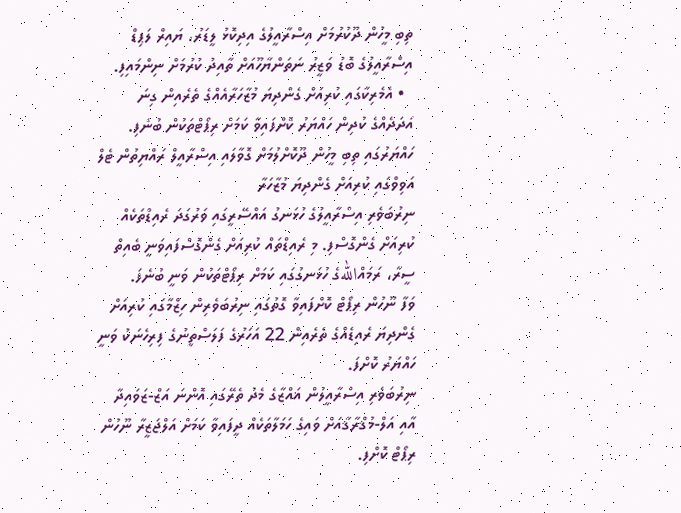ތިބި މީހުން ދޫކުރުމަށް އިސްރާއީލުގެ އިދިކޮޅު ލީޑަރު، ޔައިރް ލަޕިޑް އިސްރާއީލުގެ ބޮޑު ވަޒީރު ނަތަންޔާހޫއަށް ތާއިދު ކުރުމަށް ނިންމައިފި.
  • އެމެރިކާގައި ކުރިއަށް ގެންދިޔަ މުޒާހަރާއެއްގެ ތެރެއިން ގިނަ އަދަދެއްގެ ކުދިން ހައްޔަރު ކޮށްފައިވާ ކަމަށް ރިޕޯޓްތަކުން ބުނެފި.
ހައްޔަރުގައި ތިބި މީހުން ދޫކޮށްލުމަށް ގޮވާލައި އިސްރާއީލް ރައްޔިތުން ޓެލް އަވިވްގައި ކުރިއަށް ގެންދިޔަ މުޒާހަރާ
ނިރުބަވެރި އިސްރާއީލުގެ ހުޅަނގު އައްސޭރީގައި ވަރުގަދަ ރެއިޑްތަކެއް ކުރިއަށް ގެންގޮސްފި. މި ރެއިޑްތައް ކުރިއަށް ގެންގޮސްފައިވަނީ ބެއިތް ސީރާ، ރަމައްاللهގެ ހުޅަނގުގައި ކަމަށް ރިޕޯޓްތަކުން ވަނީ ބުނެފަ.
ވަފާ ނޫހުން ރިޕޯޓް ކޮށްފައިވާ ގޮތުގައި ނިރުބަވެރިން ހިޒްމާގައި ކުރިއަށް ގެންދިޔަ ރެއިޑެއްގެ ތެރެއިން 22 އަހަރުގެ ފަލަސްތީނުގެ ފިރިހެނަކު ވަނީ ހައްޔަރު ކޮށްފަ.
ނިރުބަވެރި އިސްރާއީލުން ޣައްޒާގެ މެދު ތެރޭގައި އޮންނަ އަޒް-ޒަވައިދާ އާއި އަލް-މުޤްރާޤާއަށް ވައިގެ ހަމަލާތަކެއް ދީފައިވާ ކަމަށް އަލްޖަޒީރާ ނޫހުން ރިޕޯޓް ކޮށްފި.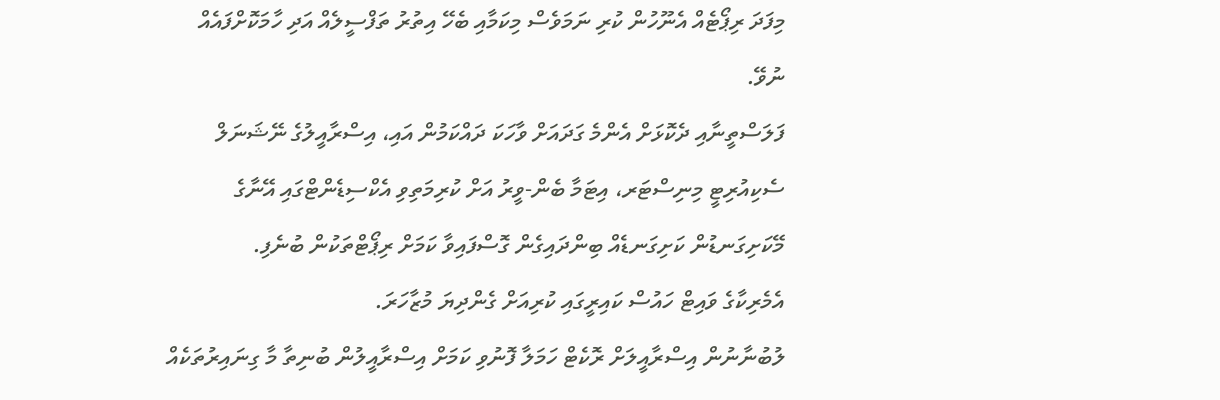މިފަދަ ރިޕޯޓެއް އެނޫހުން ކުރި ނަމަވެސް މިކަމާއި ބެހޭ އިތުރު ތަފްސީލެއް އަދި ހާމަކޮށްފައެއް ނުވޭ.
ފަލަސްތީނާއި ދެކޮޅަށް އެންމެ ގަދައަށް ވާހަކަ ދައްކަމުން އައި، އިސްރާއީލުގެ ނޭޝަނަލް ސެކިއުރިޓީ މިނިސްޓަރ، އިޓަމާ ބެން-ވީރު އަށް ކުރިމަތިވި އެކްސިޑެންޓްގައި އޭނާގެ މޭކަށިގަނޑުން ކަށިގަނޑެއް ބިންދައިގެން ގޮސްފައިވާ ކަމަށް ރިޕޯޓްތަކުން ބުނެފި.
އެމެރިކާގެ ވައިޓް ހައުސް ކައިރީގައި ކުރިއަށް ގެންދިޔަ މުޒާހަރަ.
ލުބުނާނުން އިސްރާއީލަށް ރޮކެޓް ހަމަލާ ފޮނުވި ކަމަށް އިސްރާއީލުން ބުނިތާ މާ ގިނައިރުތަކެއް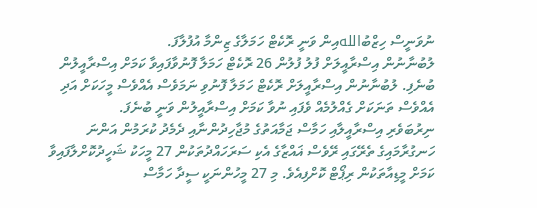ނުވަނީސް ހިޒްބުاللهއިން ވަނީ ރޮކެޓް ހަމަލާގެ ޒިންމާ އުފުލާފަ.
ލުބުނާނުން އިސްރާއީލަށް ފުލު ފުލުން 26 ރޮކެޓް ހަމަލާ ފޮނުވާފައިވާ ކަމަށް އިސްރާއީލުން ބުނެފި. ލުބުނާނުން އިސްރާއީލަށް ރޮކެޓް ހަމަލާ ފޮނުވި ނަމަވެސް އެއްވެސް މީހަކަށް އަދި އެއްވެސް ތަނަކަށް ގެއްލުމެއް ވެފައި ނުވާ ކަމަށް އިސްރާއީލުން ވަނީ ބުނެފަ.
ނިރުބަވެރި އިސްރާއީލާއި ހަމާސް ޖަމާއަތުގެ މުޖާހިދުންނާއި ދެމެދު ކުރަމުން އަންނަ ހަނގުރާމައިގެ ތެރޭގައި ރޭވެސް ޣައްޒާގެ އެކި ސަރަހައްދުތަކުން 27 މީހަކު ޝަހީދުކޮށްލާފައިވާ ކަމަށް މީޑިއާތަކުން ރިޕޯޓް ކޮށްފިއެވެ. މި 27 މީހުންނަކީ ސީދާ ހަމާސް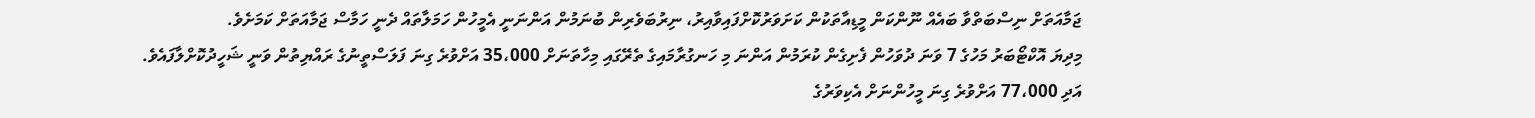ޖަމާއަތަށް ނިސްބަތްވާ ބައެއް ނޫންކަން މީޑިއާތަކުން ކަށަވަރުކޮށްފައިވާއިރު، ނިރުބަވެރިން ބުނަމުން އަންނަނީ އެމީހުން ހަމަލާތައް ދެނީ ހަމާސް ޖަމާއަތަށް ކަމަށެވެ.
މިދިޔަ އޮކްޓޯބަރު މަހުގެ 7 ވަނަ ދުވަހުން ފެށިގެން ކުރަމުން އަންނަ މި ހަނގުރާމައިގެ ތެރޭގައި މިހާތަނަށް 35،000 އަށްވުރެ ގިނަ ފަލަސްތީނުގެ ރައްޔިތުން ވަނީ ޝަހީދުކޮށްލާފައެވެ. އަދި 77،000 އަށްވުރެ ގިނަ މީހުންނަށް އެކިވަރުގެ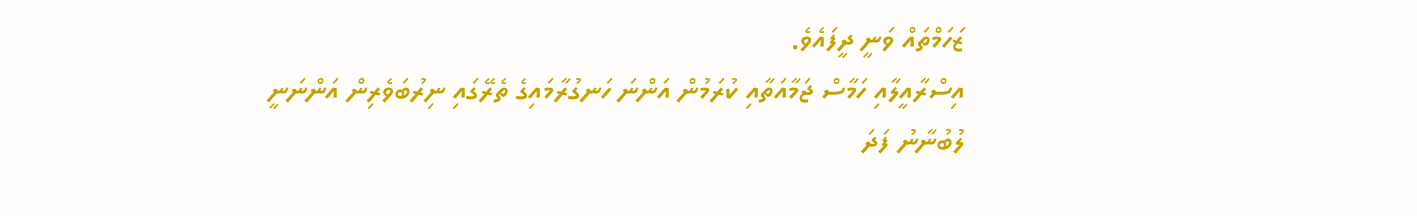ޒަހަމްތައް ވަނީ ދީފައެވެ.
އިސްރާއީލާއި ހަމާސް ޖަމާއަތާއި ކުރަމުން އަންނަ ހަނގުރާމައިގެ ތެރޭގައި ނިރުބަވެރިން އަންނަނީ ލުބުނާނު ފަދަ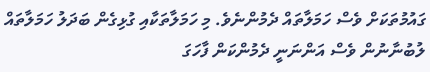ގައުމުތަކަށް ވެސް ހަމަލާތައް ދެމުންނެވެ. މި ހަމަލާތަކާއި ގުޅިގެން ބަދަލު ހަމަލާތައް ލުބުނާނުން ވެސް އަންނަނީ ދެމުންކަން ފާހަގަ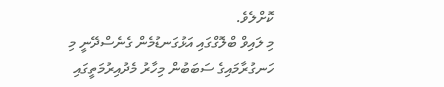ކޮށްލެވެ.
މި ލައިވް ބްލޮގްގައި އަޅުގަނޑުމެން ގެނެސްދޭނީ މި ހަނގުރާމައިގެ ސަބަބުން މިހާރު މެދުއިރުމަތީގައި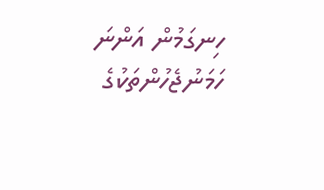ހިނގަމުން އަންނަ ހަމަނުޖެހުންތަކުގެ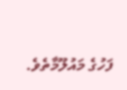ފަހުގެ މައުލޫމާތެވެ.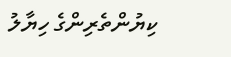ކިޔުންތެރިންގެ ހިޔާލު